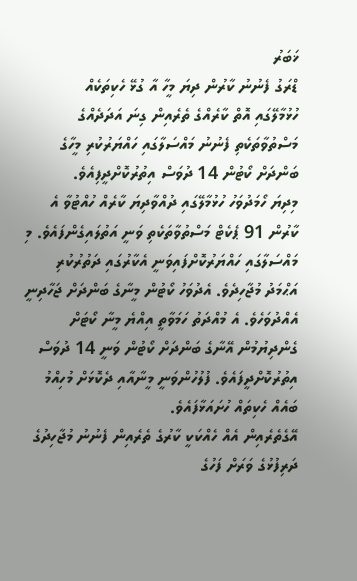ޚަބަރު
ޑްރަގު ފެނުނު ކާރުން ދިޔަ މީހާ އާ ގުޅޭ ހެކިތަކެއް
ހުޅުމާލޭގައި އޮތް ކާރެއްގެ ތެރެއިން ގިނަ އަދަދެއްގެ މަސްތުވާތަކެތި ފެނުނު މައްސަލާގައި ހައްޔަރުކުރި މީހާގެ ބަންދަށް ކޯޓުން 14 ދުވަސް އިތުރުކޮށްދީފިއެވެ.
މިދިޔަ ހޯމަދުވަހު ހުޅުމާލޭގައި ދުއްވާދިޔަ ކާރެއް ހުއްޓުވާ އެ ކާރުން 91 ޕެކެޓް މަސްތުވާތަކެތި ވަނީ އަތުލައިގެންފައެވެ. މި މައްސަލާގައި ހައްޔަރުކޮށްފައިވަނީ އެކާރުގައި ދަތުރުކުރި އަޙްމަދު މުޖާހިދެވެ. އެދުވަހު ކޯޓުން މީނާގެ ބަންދަށް ޖަހާދިނީ އެއްދުވަހެވެ. އެ މުއްދަތު ހަމަވާތީ އިއްޔެ މީނާ ކޯޓަށް ގެންދިޔުމުން އޭނާގެ ބަންދަށް ކޯޓުން ވަނީ 14 ދުވަސް އިތުރުކޮށްދީފައެވެ. ފުލުހުންވަނީ މީނާއާއި ދެކޮޅަށް މުހިއްމު ބައެއް ހެކިތައް ހުށައަޅާފައެވެ.
އޭގެތެރެއިން އެއް ހެއްކަކީ ކާރުގެ ތެރެއިން ފެނުނު މުޖާހިދުގެ ދަރިފުޅުގެ ވަރަށް ފަހުގެ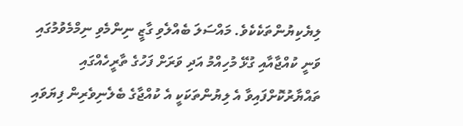ލިޔެކިޔުންތަކެކެވެ. މައްސަލަ ބެއްލެވި ގާޒީ ނިންމެވި ނިމްމެވުމުގައި ވަނީ ކުއްޖާއާއި ގުޅޭ މުހިއްމު އަދި ވަރަށް ފަހުގެ ތާރީހެއްގައި ތައްޔާރުކޮށްފައިވާ އެ ލިޔުންތަކަކީ އެ ކުއްޖާގެ ބެލެނިވެރިން ފިޔަވައި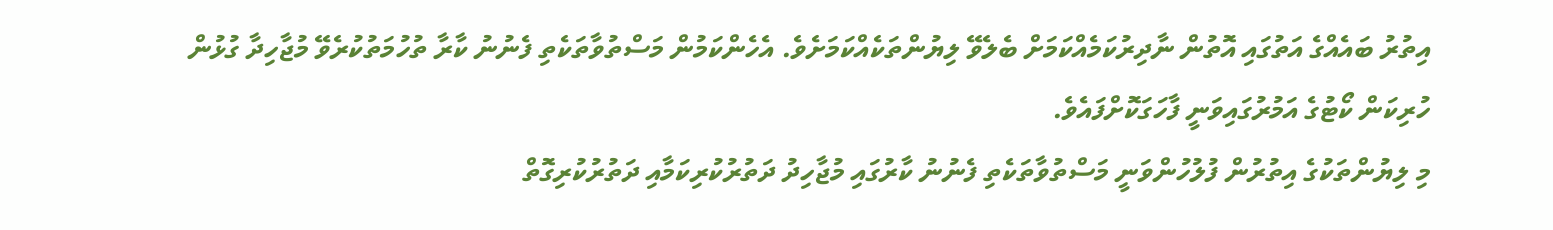އިތުރު ބައެއްގެ އަތުގައި އޮތުން ނާދިރުކަމެއްކަމަށް ބެލެވޭ ލިޔުންތަކެއްކަމަށެވެ. އެހެންކަމުން މަސްތުވާތަކެތި ފެނުނު ކާރާ ތުހުމަތުކުރެވޭ މުޖާހިދާ ގުޅުން ހުރިކަން ކޯޓުގެ އަމުރުގައިވަނީ ފާހަގަކޮށްފައެވެ.
މި ލިޔުންތަކުގެ އިތުރުން ފުލުހުންވަނީ މަސްތުވާތަކެތި ފެނުނު ކާރުގައި މުޖާހިދު ދަތުރުކުރިކަމާއި ދަތުރުކުރިގޮތް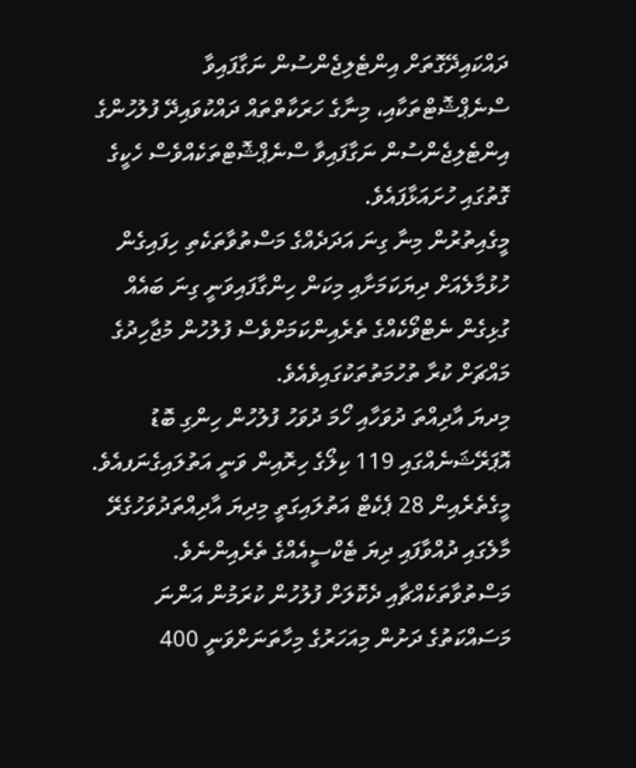ދައްކައިދޭގޮތަށް އިންޓެލިޖެންސުން ނަގާފައިވާ ސްނެޕްޝޮޓްތަކާއި، މިނާގެ ހަރަކާތްތައް ދައްކުވައިދޭ ފުލުހުންގެ އިންޓެލިޖެންސުން ނަގާފައިވާ ސްނެޕްޝޮޓްތަކެއްވެސް ހެކީގެ ގޮތުގައި ހުށައަޅާފައެވެ.
މީގެއިތުރުން މިނާ ގިނަ އަދަދެއްގެ މަސްތުވާތަކެތި ހިފައިގެން ހުޅުމާލެއަށް ދިޔަކަމަށާއި މިކަން ހިންގާފައިވަނީ ގިނަ ބައެއް ގުޅިގެން ނެޓްވޯކެއްގެ ތެރެއިންކަމަށްވެސް ފުލުހުން މުޖާހިދުގެ މައްޗަށް ކުރާ ތުހުމަތުތަކުގައިވެއެވެ.
މިދޔަ އާދިއްތަ ދުވަހާއި ހޯމަ ދުވަހު ފުލުހުން ހިންގި ބޮޑު އޮޕަރޭޝަނެއްގައި 119 ކިލޯގެ ހިރޮއިން ވަނީ އަތުލައިގެނަފއެވެ. މީގެތެރެއިން 28 ޕެކެޓް އަތުލައިގަތީ މިދިޔަ އާދިއްތަދުވަހުގެރޭ މާލެގައި ދުއްވާފައި ދިޔަ ޓެކްސީއެއްގެ ތެރެއިންނެވެ.
މަސްތުވާތަކެއްޗާއި ދެކޮލަށް ފުލުހުން ކުރަމުން އަންނަ މަސައްކަތުގެ ދަށުން މިއަހަރުގެ މިހާތަނަށްވަނީ 400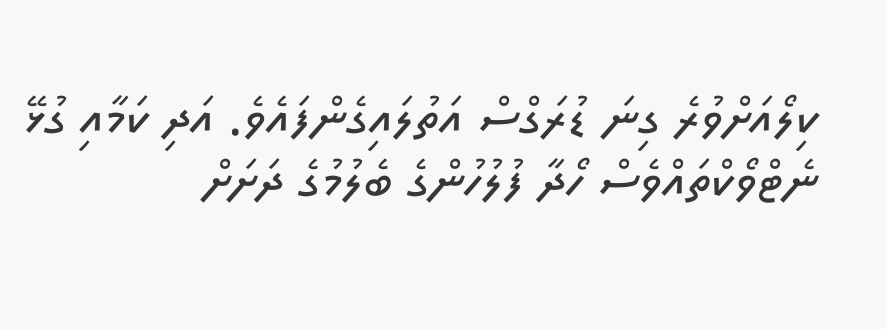ކިލޯއަށްވުރެ ގިނަ ޑުރަގްސް އަތުލައިގެންފައެވެ. އަދި ކަމާއި ގުޅޭ ނެޓްވޯކްތައްވެސް ހޯދާ ފުލުހުންގެ ބެލުމުގެ ދަށަށް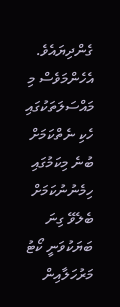ގެންދިޔައެވެ. އެހެންމަވެސް މި މައްސަލަތަކުގައި ހެކި ނެތްކަމަށް ބުނެ މިކަމުގައި ހިމެނުނުކަމަށް ބެލެވޭ ގިނަ ބަޔަކުވަނީ ކޯޓު މަރުހަލާއިން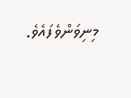މިނިވަންވެފައެވެ.